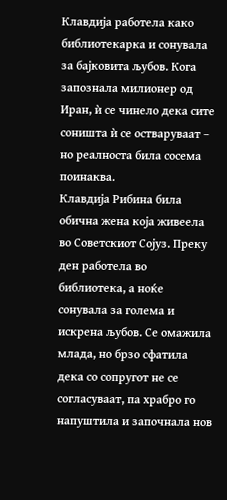Клавдија работела како библиотекарка и сонувала за бајковита љубов. Кога запознала милионер од Иран, ѝ се чинело дека сите соништа ѝ се остваруваат – но реалноста била сосема поинаква.
Клавдија Рибина била обична жена која живеела во Советскиот Сојуз. Преку ден работела во библиотека, а ноќе сонувала за голема и искрена љубов. Се омажила млада, но брзо сфатила дека со сопругот не се согласуваат, па храбро го напуштила и започнала нов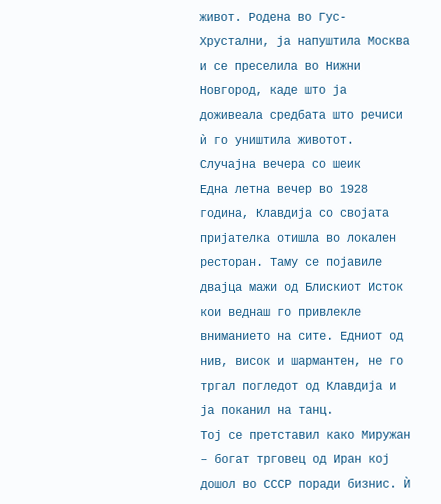живот. Родена во Гус-Хрустални, ја напуштила Москва и се преселила во Нижни Новгород, каде што ја доживеала средбата што речиси ѝ го уништила животот.
Случајна вечера со шеик
Една летна вечер во 1928 година, Клавдија со својата пријателка отишла во локален ресторан. Таму се појавиле двајца мажи од Блискиот Исток кои веднаш го привлекле вниманието на сите. Едниот од нив, висок и шармантен, не го тргал погледот од Клавдија и ја поканил на танц.
Тој се претставил како Миружан – богат трговец од Иран кој дошол во СССР поради бизнис. Ѝ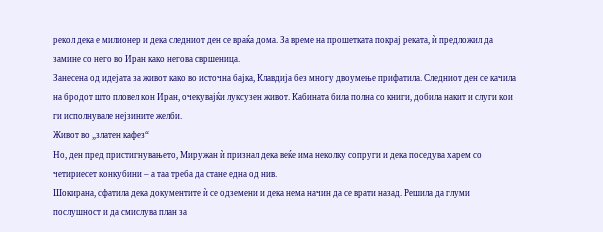рекол дека е милионер и дека следниот ден се враќа дома. За време на прошетката покрај реката, ѝ предложил да замине со него во Иран како негова свршеница.
Занесена од идејата за живот како во источна бајка, Клавдија без многу двоумење прифатила. Следниот ден се качила на бродот што пловел кон Иран, очекувајќи луксузен живот. Кабината била полна со книги, добила накит и слуги кои ги исполнувале нејзините желби.
Живот во „златен кафез“
Но, ден пред пристигнувањето, Миружан ѝ признал дека веќе има неколку сопруги и дека поседува харем со четириесет конкубини – а таа треба да стане една од нив.
Шокирана, сфатила дека документите ѝ се одземени и дека нема начин да се врати назад. Решила да глуми послушност и да смислува план за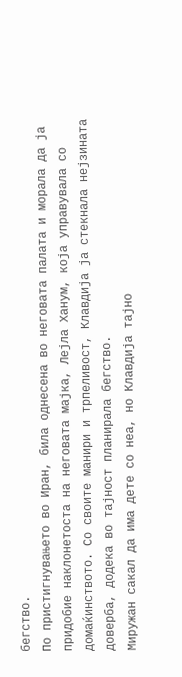бегство.
По пристигнувањето во Иран, била однесена во неговата палата и морала да ја придобие наклонетоста на неговата мајка, Лејла Ханум, која управувала со домаќинството. Со своите манири и трпеливост, Клавдија ја стекнала нејзината доверба, додека во тајност планирала бегство.
Миружан сакал да има дете со неа, но Клавдија тајно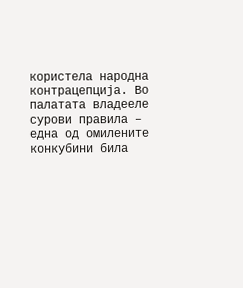користела народна контрацепција. Во палатата владееле сурови правила – една од омилените конкубини била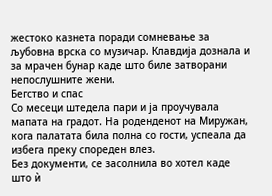жестоко казнета поради сомневање за љубовна врска со музичар. Клавдија дознала и за мрачен бунар каде што биле затворани непослушните жени.
Бегство и спас
Со месеци штедела пари и ја проучувала мапата на градот. На роденденот на Миружан, кога палатата била полна со гости, успеала да избега преку спореден влез.
Без документи, се засолнила во хотел каде што ѝ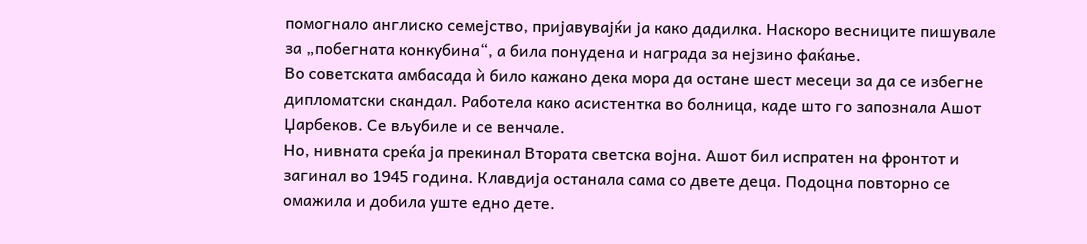помогнало англиско семејство, пријавувајќи ја како дадилка. Наскоро весниците пишувале за „побегната конкубина“, а била понудена и награда за нејзино фаќање.
Во советската амбасада ѝ било кажано дека мора да остане шест месеци за да се избегне дипломатски скандал. Работела како асистентка во болница, каде што го запознала Ашот Џарбеков. Се вљубиле и се венчале.
Но, нивната среќа ја прекинал Втората светска војна. Ашот бил испратен на фронтот и загинал во 1945 година. Клавдија останала сама со двете деца. Подоцна повторно се омажила и добила уште едно дете.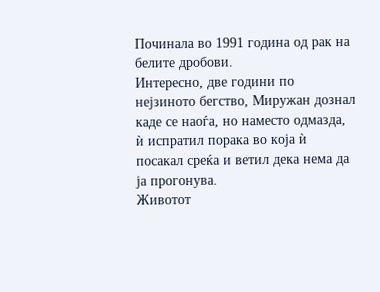Починала во 1991 година од рак на белите дробови.
Интересно, две години по нејзиното бегство, Миружан дознал каде се наоѓа, но наместо одмазда, ѝ испратил порака во која ѝ посакал среќа и ветил дека нема да ја прогонува.
Животот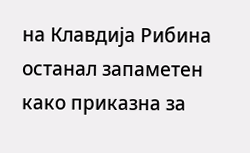на Клавдија Рибина останал запаметен како приказна за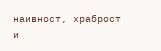наивност, храброст и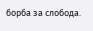борба за слобода.